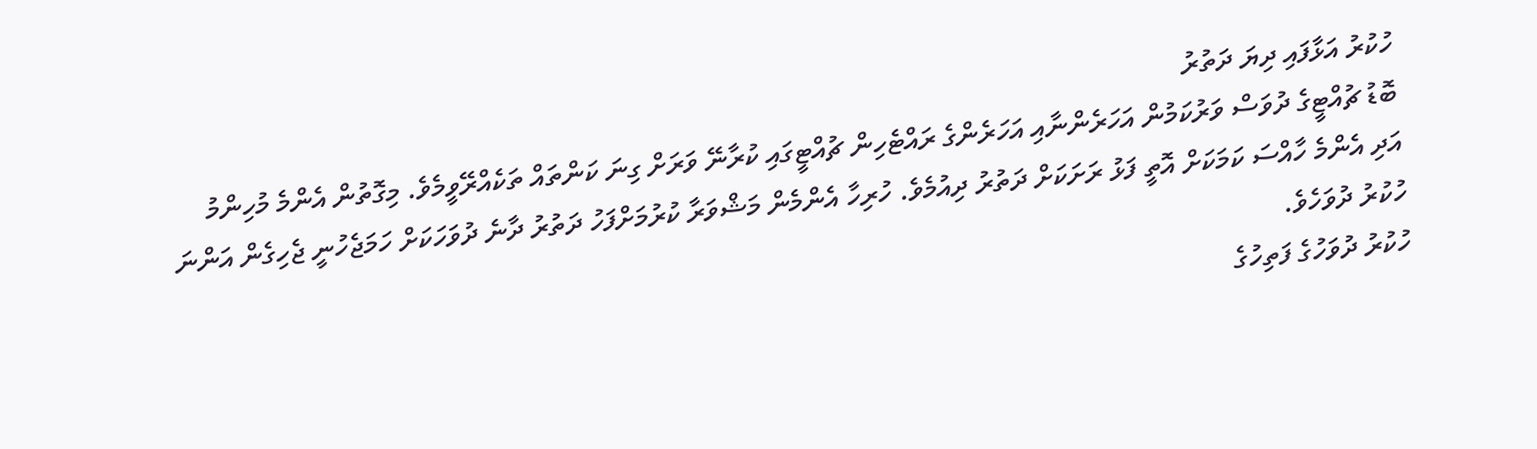ހުކުރު އަޅާފައި ދިޔަ ދަތުރު
ބޮޑު ޗުއްޓީގެ ދުވަސް ވަރުކަމުން އަހަރެންނާއި އަހަރެންގެ ރައްޓެހިން ޗުއްޓީގައި ކުރާނޭ ވަރަށް ގިނަ ކަންތައް ތަކެއްރޭވީމެވެ. މިގޮތުން އެންމެ މުހިންމު އަދި އެންމެ ހާއްސަ ކަމަކަށް އޮތީ ފަޅު ރަށަކަށް ދަތުރު ދިއުމެވެ. ހުރިހާ އެންމެން މަޝްވަރާ ކުރުމަށްފަހު ދަތުރު ދާނެ ދުވަހަކަށް ހަމަޖެހުނީ ޖެހިގެން އަންނަ ހުކުރު ދުވަހެވެ.
ހުކުރު ދުވަހުގެ ފަތިހުގެ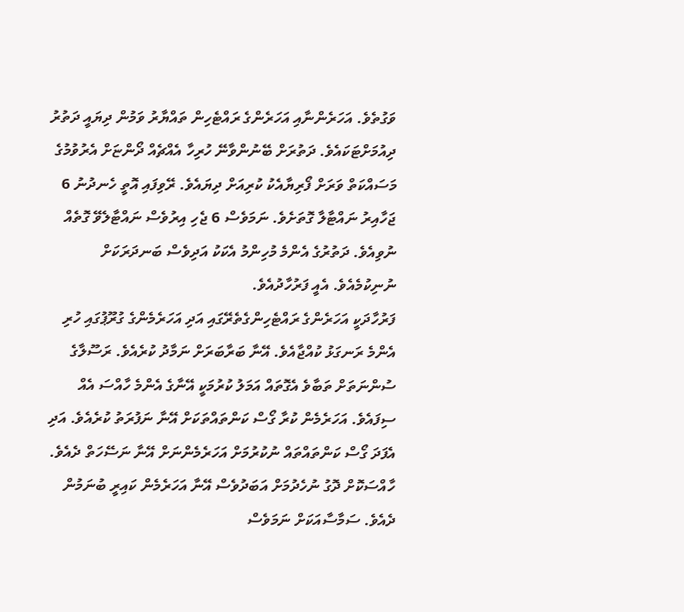ވަގުތެވެ. އަހަރެންނާއި އަހަރެންގެ ރައްޓެހިން ތައްޔާރު ވަމުން ދިޔައީ ދަތުރު ދިއުމަށްޓަކައެވެ. ދަތުރަށް ބޭނުންވާނޭ ހުރިހާ އެއްޗެއް ދޯންޏަށް އެރުވުމުގެ މަސައްކަތް ވަރަށް ފޯރިޔާއެކު ކުރިއަށް ދިޔައެވެ. ރޭވިފައި އޮތީ ހެނދުނު 6 ޖަހާއިރު ނައްޓާލާ ގޮތަށެވެ. ނަމަވެސް 6 ޖެހި އިރުވެސް ނައްޓާލެވޭ ގޮތެއް ނުވިއެވެ. ދަތުރުގެ އެންމެ މުހިންމު އެކަކު އަދިވެސް ބަނދަރަކަށް ނުނިކުމެއެވެ. އެއީ ފަރުހާދުއެވެ.
ފަރުހާދަކީ އަހަރެންގެ ރައްޓެހިންގެތެރޭގައި އަދި އަހަރެމެންގެ ގުރޫޕުގައި ހުރި އެންމެ ރަނގަޅު ކުއްޖާއެވެ. އޭނާ ބަރާބަރަށް ނަމާދު ކުރެއެވެ. ރަސޫލާގެ ސުންނަތަށް ތަބާވެ އެގޮތައް އަމަލު ކުރުމަކީ އޭނާގެ އެންމެ ހާއްސަ އެއް ސިފައެވެ. އަހަރެމެން ކުރާ ގޯސް ކަންތައްތަކަށް އޭނާ ނަފުރަތު ކުރެއެވެ. އަދި އެފަދަ ގޯސް ކަންތައްތައް ނުކުރުމަށް އަހަރެމެންނަށް އޭނާ ނަސޭހަތް ދެއެވެ. ހާއްސަކޮށް ދޮގު ނުހެދުމަށް އަބަދުވެސް އޭނާ އަހަރެމެން ކައިރީ ބުނަމުން ދެއެވެ. ސަމާސާއަކަށް ނަމަވެސް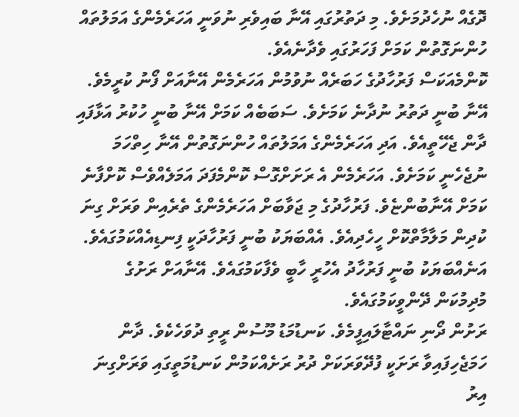ދޮގެއް ނުހެދުމަށެވެ. މި ދަތުރުގައި އޭނާ ބައިވެރި ނުވަނީ އަހަރެމެންގެ އަމަލުތައް ހުންނަގޮތުން ކަމަށް ފަހަރުގައި ވެދާނެއެވެ.
ކޮންމެއަކަސް ފަރުހާދުގެ ހަބަރެއް ނުވުމުން އަހަރެމެން އޭނާއަށް ފޯނު ކުރީމެވެ. އޭނާ ބުނީ ދަތުރު ނުދާނެ ކަމަށެވެ. ސަބަބެއް ކަމަށް އޭނާ ބުނީ ހުކުރު އަޅާފައި ދާން ޖެހޭތީއެވެ. އަދި އަހަރެމެންގެ އަމަލުތައް ހުންނަގޮތުން އޭނާ ހިތްހަމަ ނުޖެހެނީ ކަމަށެވެ. އަހަރެމެން އެ ރަށަށްގޮސް ކޮންމެފަދަ އަމަލެއްވެސް ކޮށްފާނެ ކަމަށް އޭނާބުންޏެވެ. ފަރުހާދުގެ މި ޖަވާބަށް އަހަރެމެންގެ ތެރެއިން ވަރަށް ގިނަ ކުދިން މަލާމާތްކޮށް ހީހެދިއެވެ. އެއްބަޔަކު ބުނީ ފަރުހާދަކީ ފިނޑިއެއްކަމުގައެވެ. އަނެއްބަޔަކު ބުނީ ފަރުހާދު އެހުރީ ހާބީ ވެފާކަމުގައެވެ. އޭނާއަށް ރަށުގެ މުދިމުކަން ދޭންވީކަމުގައެވެ.
ރަށުން ދޯނި ނައްޓާލައިފީމެވެ. ކަނޑުމަޑު މޫސުން ރީތި ދުވަހެކެވެ. ދާން ހަމަޖެހިފައިވާ ރަށަކީ ފުދޭވަރަކަށް ދުރު ރަށެއްކަމުން ކަނޑުމަތީގައި ވަރަށްގިނަ އިރު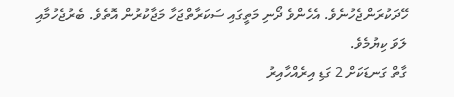ހޭދަކުރަންޖެހުނެވެ. އެހެންވެ ދޯނި މަތީގައި ސަކަރާތްޖަހާ މަޖާކުރުން އޮތެވެ. ބެރުޖެހުމާއި ލަވަ ކިޔުމެވެ.
ގާތް ގަނޑަކަށް 2 ގަޑި އިރެއްހާއިރު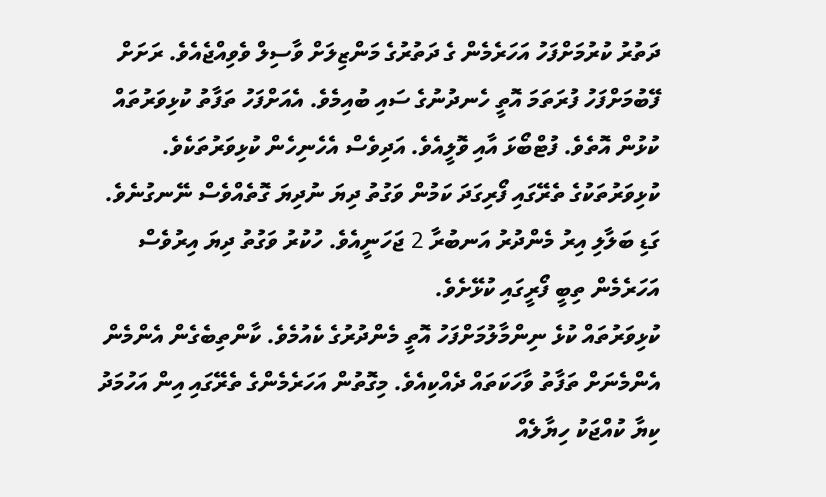ދަތުރު ކުރުމަށްފަހު އަހަރެމެން ގެ ދަތުރުގެ މަންޒިލަށް ވާސިލް ވެވިއްޖެއެވެ. ރަށަށް ފޭބުމަށްފަހު ފުރަތަމަ އޮތީ ހެނދުނުގެ ސައި ބުއިމެވެ. އެއަށްފަހު ތަފާތު ކުޅިވަރުތައް ކުޅުން އޮތެވެ. ފުޓްބޯޅަ އާއި ވޮލީއެވެ. އަދިވެސް އެހެނިހެން ކުޅިވަރުތަކެވެ. ކުޅިވަރުތަކުގެ ތެރޭގައި ފޯރިގަދަ ކަމުން ވަގުތު ދިޔަ ނުދިޔަ ގޮތެއްވެސް ނޭނގުނެވެ. ގަޑި ބަލާލި އިރު މެންދުރު އަނބުރާ 2 ޖަހަނީއެވެ. ހުކުރު ވަގުތު ދިޔަ އިރުވެސް އަހަރެމެން ތިބީ ފޯރީގައި ކުޅޭށެވެ.
ކުޅިވަރުތައް ކުޅެ ނިންމާލުމަށްފަހު އޮތީ މެންދުރުގެ ކެއުމެވެ. ކާންތިބެގެން އެންމެން އެންމެނަށް ތަފާތު ވާހަކަތައް ދެއްކިއެވެ. މިގޮތުން އަހަރެމެންގެ ތެރޭގައި އިން އަހުމަދު ކިޔާ ކުއްޖަކު ހިޔާލެއް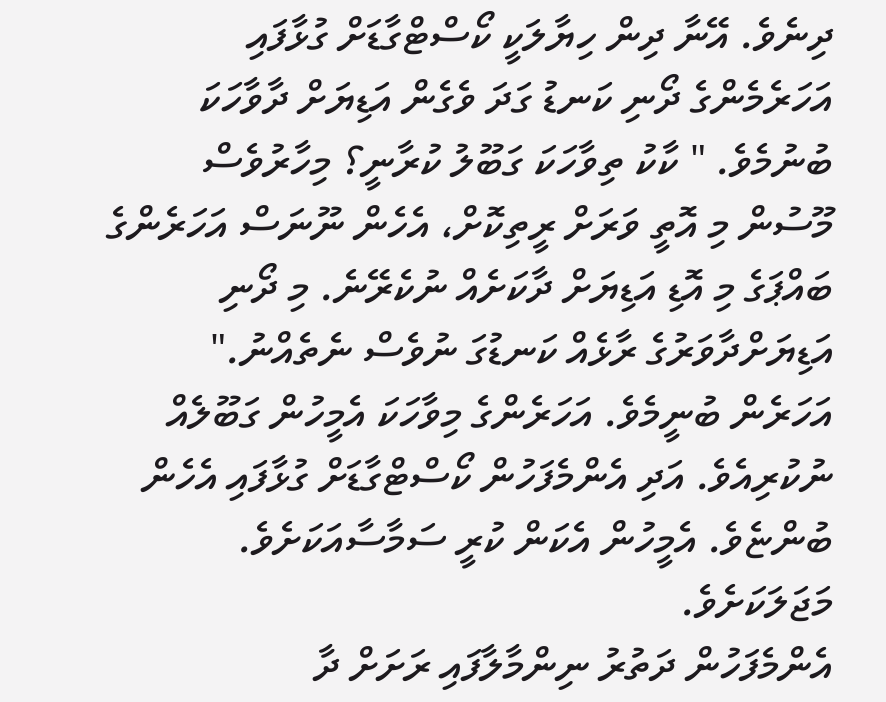ދިނެވެ. އޭނާ ދިން ހިޔާލަކީ ކޯސްޓްގާޑަށް ގުޅާފައި އަހަރެމެންގެ ދޯނި ކަނޑު ގަދަ ވެގެން އަޑިޔަށް ދާވާހަކަ ބުނުމެވެ. " ކާކު ތިވާހަކަ ގަބޫލު ކުރާނީ؟ މިހާރުވެސް މޫސުން މި އޮތީ ވަރަށް ރީތިކޮށް، އެހެން ނޫނަސް އަހަރެންގެ ބައްޕަގެ މި އޮޑި އަޑިޔަށް ދާކަށެއް ނުކެރޭނެ. މި ދޯނި އަޑިޔަށްދާވަރުގެ ރާޅެއް ކަނޑުގަ ނުވެސް ނެތެއްނު." އަހަރެން ބުނީމެވެ. އަހަރެންގެ މިވާހަކަ އެމީހުން ގަބޫލެއް ނުކުރިއެވެ. އަދި އެންމެފަހުން ކޯސްޓްގާޑަށް ގުޅާފައި އެހެން ބުންޏެވެ. އެމީހުން އެކަން ކުރީ ސަމާސާއަކަށެވެ. މަޖަލަކަށެވެ.
އެންމެފަހުން ދަތުރު ނިންމާލާފައި ރަށަށް ދާ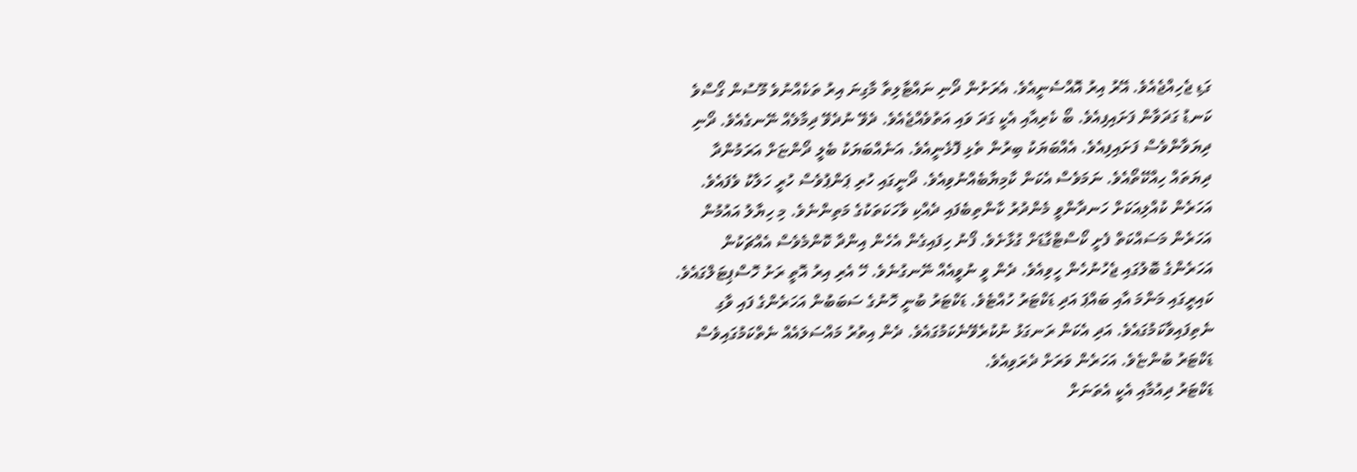ގަޑި ޖެހިއްޖެއެވެ. އޭރު އިރު އޮއްސެނީއެވެ. އެރަށުން ދޯނި ނައްޓާލިތާ މާގިނަ އިރު ތަކެއްނުވެ މޫސުން ގޯސްވެ ކަނޑު ގަދަވާން ފަށައިފިއެވެ. ބޯ ކެރިއާއި އެކީ ގަދަ ވައި އަތުވެއްޖެއެވެ. ދެވޭ ނުދެވޭ ދިމާލެއް ނޭނގެއެވެ. ދޯނި ދިޔަވާންވެސް ފަށައިފިއެވެ. އެއްބަޔަކު ބިރުން ތެޅި ފޮޅެނީއެވެ. އަނެއްބަޔަކު ބެލީ ދޯންޏަށް އަރަމުންދާ ދިޔަތައް ހިއްކޭތޯއެވެ. ނަމަވެސް އެކަން ކާމިޔާބެއްނުވިއެވެ. ދޯނީގައި ހުރި ޕަންޕުވެސް ހުރީ ހަލާކު ވެފައެވެ. އަހަރެން ކުއްލިއަކަށް ހަނދާންވީ މެންދުރު ކާންތިބެފައި ދެއްކި ވާހަކަތަކުގެ މަތިންނެވެ. މި ހިޔާލު އައުމުން އަހަރެން މަސައްކަތް ފެށީ ކޯސްޓްގާޑަށް ގުޅާށެވެ. ފޯނު ހިފައިގެން އެހެން އިންދާ ކޮންމެވެސް އެއްޗަކުން އަހަރެންގެ ބޮލުގައި ޖެހުނުހެން ހީވިއެވެ. ދެން ވީ ނުވީއެއް ނޭނގުނެވެ. ހޭ އެރި އިރު އޮތީ ރަށު ހޮސްޕިޓަލްގައެވެ. ކައިރީގައި މަންމަ އާއި ބައްޕަ އަދި ޑަކްޓަރު ހުއްޓެވެ. ޑަކްޓަރު ބުނީ ހޮނުގެ ސަބަބުން އަހަރެންގެ ފައި ވާގި ނެތިފައިވާކަމުގައެވެ. އަދި އެކަން ރަނގަޅު ނުކުރެވޭނެކަމުގައެވެ. ދެން އިތުރު މައްސަލައެއް ނެތްކަމުގައިވެސް ޑަކްޓަރު ބުންޏެވެ. އަހަރެން ވަރަށް ދެރަވިއެވެ.
ޑަކްޓަރު ދިއުމާއި އެކީ އެތަނަށް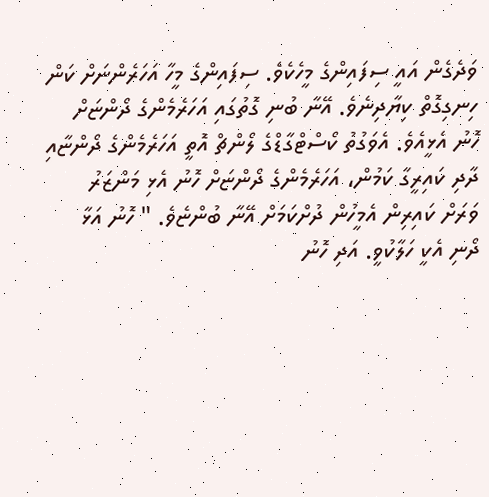ވަދެގެން އައީ ސިފައިންގެ މީހެކެވެ. ސިފައިންގެ މީހާ އަހަރެންނަށް ކަން ހިނގިގޮތް ކިޔާދިނެވެ. އޭނާ ބުނި ގޮތުގައި އަހަރެމެންގެ ދޯންޏަށް ހޮނު އެޅީއެވެ. އެވަގުތު ކޯސްޓްގާޑްގެ ލޯންޗް އޮތީ އަހަރެމެންގެ ދޯންޏާއި ދާދި ކައިރީގާ ކަމުން، އަހަރެމެންގެ ދޯންޏަށް ހޮނު އެޅި މަންޒަރު ވަރަށް ކައިރިން އެމީހުން ދުށްކަމަށް އޭނާ ބުންޏެވެ. " ހޮނު އަޅާ ދޯނި އެކީ ހަލާކުވީ. އަދި ހޮނު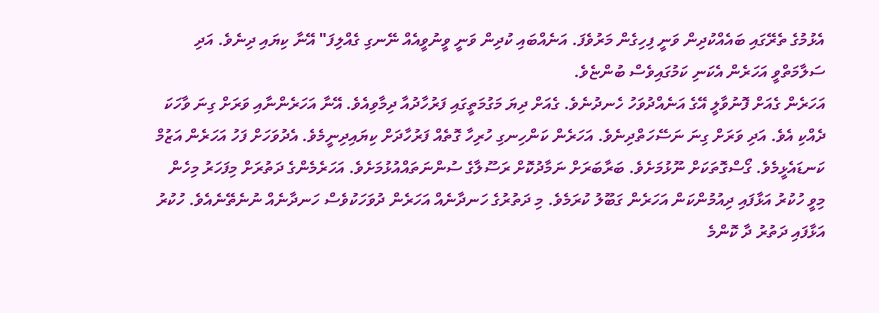އެޅުމުގެ ތެރޭގައި ބައެއްކުދިން ވަނީ ފިހިގެން މަރުވެފަ. އަނެއްބައި ކުދިން ވަނީ ވީނުވީއެއް ނޭނގި ގެއްލިފަ" އޭނާ ކިޔައި ދިނެވެ. އަދި ސަލާމަތްވީ އަހަރެން އެކަނި ކަމުގައިވެސް ބުންޏެވެ.
އަހަރެން ގެއަށް ފޮނުވާލީ އޭގެ އަނެއްދުވަހު ހެނދުނެވެ. ގެއަށް ދިޔަ މަގުމަތީގައި ފަރުހާދުއާ ދިމާވިއެވެ. އޭނާ އަހަރެންނާއި ވަރަށް ގިނަ ވާހަކަ ދެއްކި އެވެ. އަދި ވަރަށް ގިނަ ނަސޭހަތްދިނެވެ. އަހަރެން ކަންހިނގި ހުރިހާ ގޮތެއް ފަރުހާދަށް ކިޔައިދިނީމެވެ. އެދުވަހަށް ފަހު އަހަރެން އަޒުމް ކަނޑައެޅީމެވެ. ގޯސްގޮތަކަށް ނޫޅުމަށެވެ. ބަރާބަރަށް ނަމާދުކޮށް ރަސޫލާގެ ސުންނަތައްއުޅުމަށެވެ. އަހަރެމެންގެ ދަތުރަށް މިފަހަރު މިހެން މިވީ ހުކުރު އަޅާފައި ދިއުމުންކަން އަހަރެން ގަބޫލު ކުރަމެވެ. މި ދަތުރުގެ ހަނދާނެއް އަހަރެން ދުވަހަކުވެސް ހަނދާނެއް ނުނެތޭނެއެވެ. ހުކުރު އަޅާފައި ދަތުރު ދާ ކޮންމެ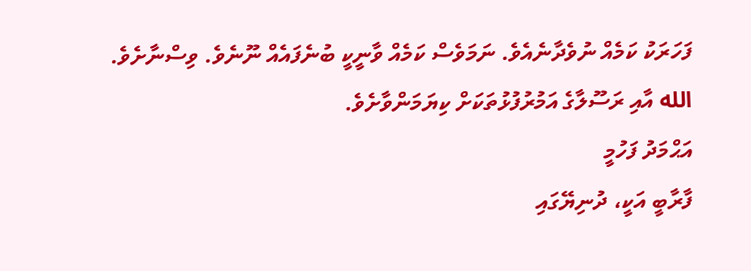ފަހަރަކު ކަމެއް ނުވެދާނެއެވެ. ނަމަވެސް ކަމެއް ވާނީކީ ބުނެފައެއް ނޫނެވެ. ވިސްނާށެވެ. الله އާއި ރަސޫލާގެ އަމުރުފުޅުތަކަށް ކިޔަމަންވާށެވެ.
އަޙްމަދު ފަހުމީ
ފާރާބީ އަކީ، ދުނިޔޭގައި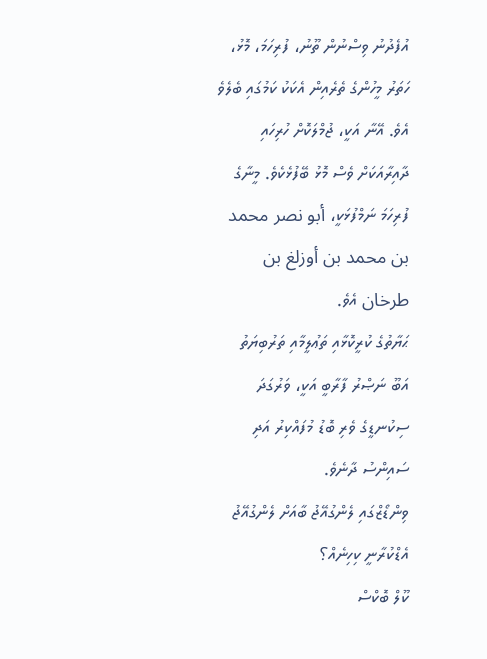އުފެދުނު ވިސްނުން ތޫނު، ފުރިހަމަ، މޮޅު، ހަތަރު މީހުންގެ ތެރެއިން އެކަކު ކަމުގައި ބެލެވެ އެވެ. އޭނާ އަކީ، ޖުމްލަކޮށް ހުރިހައި ދާއިރާއަކަށް ވެސް މޮޅު ބޭފުޅެކެވެ. މީނާގެ ފުރިހަމަ ނަމްފުޅަކީ، أبو نصر محمد بن محمد بن أوزلغ بن طرخان އެވެ.
ޙަޔާތުގެ ކުރީކޮޅާއި ތަޢުލީމާއި ތަރުބިޔަތު
އަބޫ ނަޞްރު ފާރާބީ އަކީ، ވަރުގަދަ ސިކުނޑީގެ ވެރި ބޮޑު މުފައްކިރު އަދި ސައިންސު ދާނެވެ.
ވިންޑޯޒްގައި ލެންގުއޭޖު ބާއަށް ލެންގުއޭޖު އެޑްކުރާނީ ކިހިނެއް؟
ކޫލް ބޮކްސް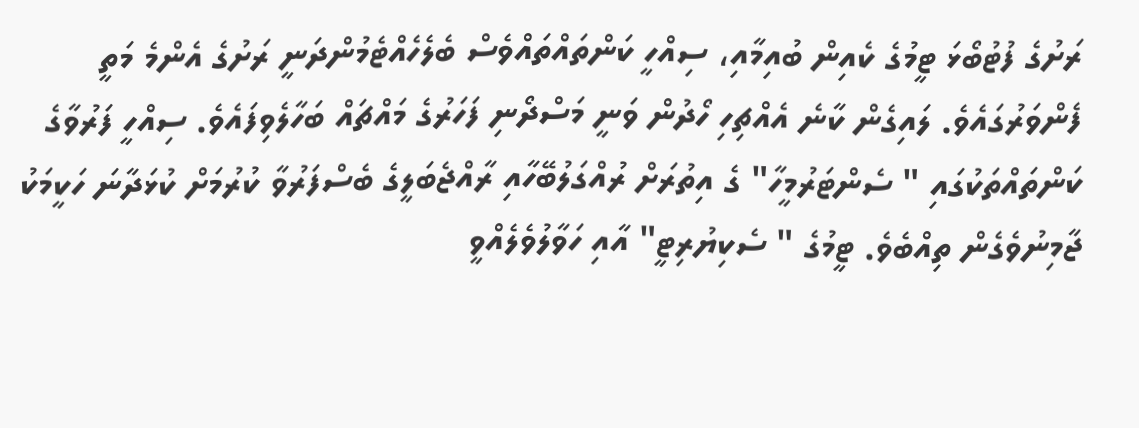ރަށުގެ ފުޓުބޯޅަ ޓީމުގެ ކެއިން ބުއިމާއި، ސިއްހީ ކަންތައްތައްވެސް ބެލެހެއްޓެމުންދަނީ ރަށުގެ އެންމެ މަތީ ފެންވަރުގައެވެ. ލައިގެން ކާނެ އެއްޗިހި ހޯދުން ވަނީ މަސްދޯނި ފަހަރުގެ މައްޗައް ބަހާލެވިފައެވެ. ސިއްހީ ފަރުވާގެ ކަންތައްތަކުގައި " ސެންޓަރުމީހާ" ގެ އިތުރަށް ރުއްގަލުބޭހާއި ރާއްޖެބަލީގެ ބެސްފަރުވާ ކުރުމަށް ކުޅަދާނަ ހަކީމަކު ޖާމިނުވެގެން ތިއްބެވެ. ޓީމުގެ " ސެކިޔުރިޓީ" އާއި ހަވާލުވެލެއްވީ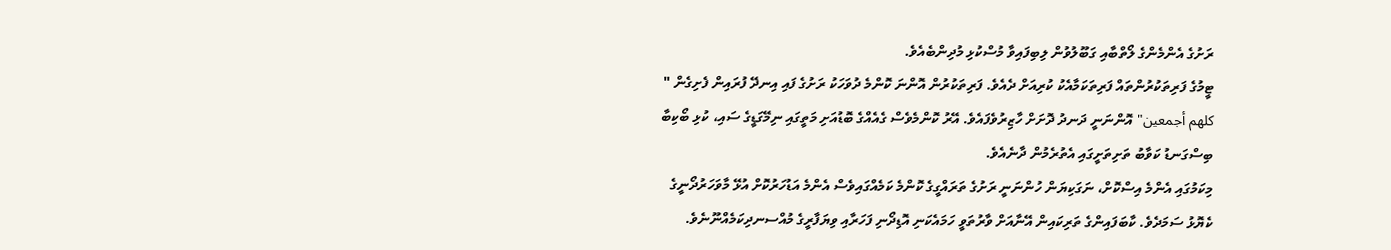ރަށުގެ އެންމެންގެ ލޯތްބާއި ގަބޫލުވުން ލިބިފައިވާ މުސްކުޅި މުދިންބެއެވެ.
ޓީމުގެ ފަރިތަކުރުންތައް ފަރިތަކަމާއެކު ކުރިއަށް ދެއެވެ. ފަރިތަކުރުން އޮންނަ ކޮންމެ ދުވަހަކު ރަށުގެ ފައި އިނދޭ ފުރައިން ފެށިގެން " كلهم أجمعين" އޮންނަނީ ދަނދު ދޮށަށް ހާޒިރުވެފައެވެ. އޭރު ކޮންމެވެސް ގެއެއްގެ ބޮޑުއަށި މަތީގައި ނިމޭގަޑީގެ ސައި، ކުޅި ބޯކިބާ ބިސްގަނޑު ކަވާބު ތަށިތަށީގައި އެތުރެމުން ދާނެއެވެ.
މިކަމުގައި އެންމެ އިސްކޮށް، ނަގަކިޔަން ހުންނަނީ ރަށުގެ ތަރައްގީގެ ކޮންމެ ކަމެއްގައިވެސް އެންމެ އަޑުހަރުކޮށް އުޅޭ މާވަހަރުދޯނީގެ ކެޔޮޅު ސަމަދެވެ. ކާބަފައިންގެ ތަރިކައިން އޭނާއަށް ވާރުތަވީ ހަމައެކަނި އޮޑިދޯނި ފަހަރާއި ވިޔަފާރީގެ މުއްސނދިކަމެއްނޫނެވެ.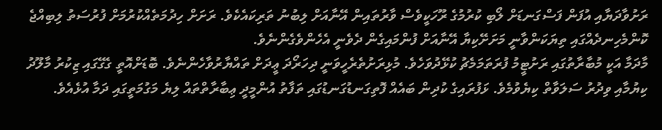ރަށުވާދަޔާއި އުފަން ފަސްގަނޑަށް ލޯބި ކުރުމުގެ ރޫހަކީވެސް ވާރުތައިން އޭނާއަށް ލިބުނު ތަރިކައެކެވެ. ރަށަށް ހިދުމަތެއްކުރުމަށް ފުރުސަތު ލިބިއްޖެ ކޮންމެހިނދެއްގައި ތިޔަކަންވާނީ މަށަށޭކިޔާ އޭނާއަށް ފުންމައިގެން ދެވެނީ އެހެންވެގެންނެވެ.
މާދަމާ އަކީ މުބާރާތުގައި ރަށުޓީމު ފުރަތަމަމެޗު ކުޅޭދުވަހެވެ. މުޅިރަށުތެރެހީވަނީ ދިހަރޯދަ ޢީދަށް ތައްޔާރުވާހެންނެވެ. ބޮޑަށްއޮތީ ގެގޭގައި ޒިކުރު މާލޫދު ކިޔުމާއި ވިދުރު ސަލަވާތް ކިޔެވުމެވެ. ޅަފުރައިގެ ކުދިން ބައެއް ފޮތިގަނޑުގަނޑުގައި ތަފާތު އުންމީދީ ޢިބާރާތްތައް ލިޔެ މަގުމަތީގައި ދަމާ އުޅެއެވެ.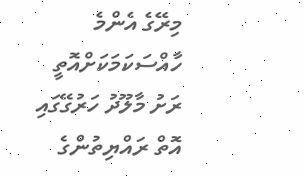މިރޭގެ އެންމެ ހާއްސަކަމަކަށްއޮތީ ރަށު މާލޫދު ހަރުގޭގައި އޮތް ރައްޔިތުންގެ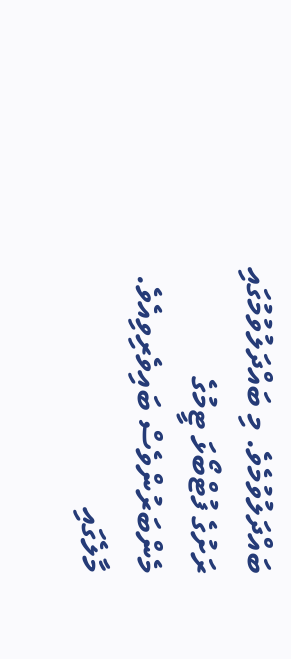ބައްދަލުވުމެވެ. މި ބައްދަލުވުމުގައި ރަށުގެ ފުޓްބޯޅަ ޓީމުގެ މެންބަރުންވެސް ބައިވެރިވިއެވެ. މާލެގައި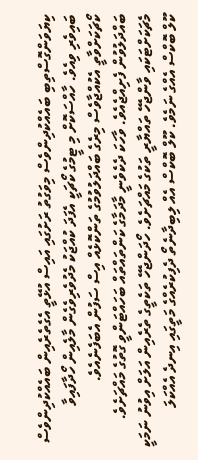ކިޔަވަންގޮސްތިބި ބައެއްކުދިންވެސް މިވަގުތު ރަށުގައި އައިސް އުޅޭތީ އެގެތެރެއިން ބައެއްކުދިންވެސް ބައިވެރި ވިއެވެ. ހާއްސަކޮށް މި ޓީމުގެ ކޯޗަކީ އެފަދަ ކުއްޖަކު މެދުވެރިވެގެން މާލެއިން ހޯދާފައިވާ ކޯޗަކަށްވާތީ އެކުއްޖާވެސް މިރެގެ ބައްދަލުވުމުގެ ތަންކޮޅެއް އިސް ސަފުން އެބަފެނެއެވެ.
ބައްދަލުވުން ފެށިއްޖެއެވެ. ވާހަކަ ދެކެވެނީ މާދަމާގެ ކަންތައްތައް ބަހައްޓަންވީ ގޮތުގެ މައްޗަށެވެ. މެޗަކަށްޓަކައި ވާންޖެހޭ ތައްޔާރީ ތަކުގެ މައްޗަށެވެ. ހޯދަންޖެހޭ ތަކެތީގެ ތެރެއިން އަލަށް އިވުނު ނަމަކީ ކޫލް ބޮކްސް އެއްގެ ނަމެވެ. ކޫލް ބޮކްސް އެއް ލިބިދާނެތޯ ދެފިކުރެއްގެ މަތީގައި އިނދެ އެއްކަލަ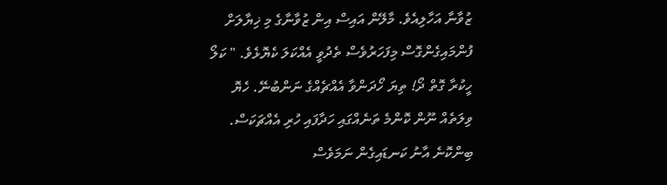ޒުވާނާ އަހާލިއެވެ. މާލޭން އައިސް އިން ޒުވާނާގެ މި ޚިޔާލަށް ފުންމައިގެންގޮސް މިފަހަރުވެސް ތެދުވީ އެއްކަލަ ކެޔޮޅެވެ. " ކަލޯ ހީކުރާ ގޮތް ދޯ! ތިޔަ ހޯދަންވާ އެއްޗެއްގެ ނަންބުނޭ. ހެޔޮ ވިލަތެއް ނޫން ކޮންމެ ތަނެއްގައި ހަދާފައި ހުރި އެއްޗަކަސް. ބިންކޮނެ އާނު ކަނޑައިގެން ނަމަވެސް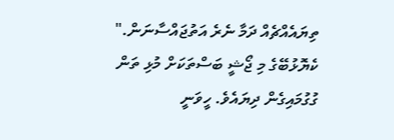ތިޔައެއްޗެއް ދަމާ ނެރެ އަތުޖައްސާނަން." ކެޔޮޅުބޭގެ މި ޖޯޝީ ބަސްތަކަށް މުޅި ތަން ގުގުމައިގެން ދިޔައެވެ. ހީވަނީ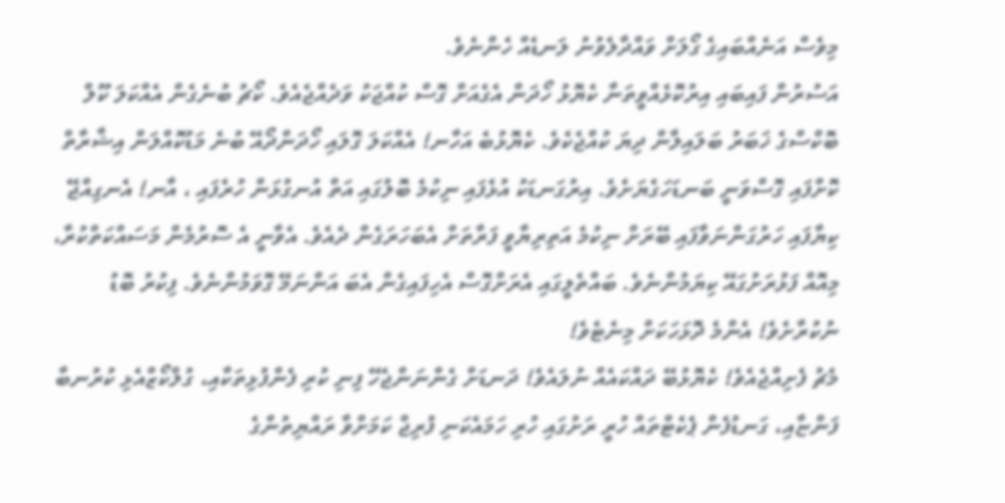މިވެސް އަނެއްބައިގެ ގޯލަށް ވައްދާލެވުނު ލަނޑެއް ހެންނެވެ.
އަސުރުން ފައިބައި އިރުކޮޅެއްވީތަނާ ކެޔޮޅު ހޯދަން އެގެއަށް ގޮސް ކުއްޖަކު ވަދެއްޖެއެވެ. ކޯޗު ބުނެގެން އެއްކަލަ ކޫލް ބޮކްސްގެ ޚަބަރު ބަލައިލާން ދިޔަ ކުއްޖެކެވެ. ކެޔޮޅުބެ އަހާނ! އެއްކަލަ ގޮލައި ހޯދަންދޯއޭ ބުނެ މަޑުކޮއްލަން އިޝާރާތް ކޮށްފައި ގޮސްވަނީ ބަނޑަހަގެޔަށެވެ. އިރުގަނޑަކު އުޅެފައި ނިކުމެ ބޮލުގައި އަތް އުނގުޅަން ހުރެފައި ، އާނ! އެނގިއްޖޭ ކިޔާފައި ހަރުގަންނަވާފައި ބޭރަށް ނިކުމެ އަތިރިޔާވީ ފަރާތަށް އެބަހަރަގެން ދެއެވެ. އެވާނީ އެ ސޮރުމެން މަސައްކަތްކުރާ، މިއޮއް ފަޅުރަށުގައޭ ކިޔަމުންނެވެ. ބައްތެލީގައި އެރަށްގޮސް އެހިފައިގެން އެބަ އަންނަމޭ ގޮވަމުންނެވެ. ފިކުރު ބޮޑު ނުކުރާށެވެ! އެންމެ ދޮޅަހަކަށް މިނެޓެވެ!
މެޗު ފެށިއްޖެއެވެ! ކެޔޮޅުބޭ ދައްކައެއް ނުލައެވެ! ދަނޑަށް ގެންނަންޖެހޭ ފިނި ކުރި ފެންފުޅިތަކާއި، ގުލްކޯޒްއެޅި ކުރުނބާ ފަންޏާއި، ގަނޑުފެން ޕެކެޓްތައް ހުރީ ރަށުގައި ހުރި ހަމައެކަނި ފުރިޖް ކަމަށްވާ ރައްޔިތުންގެ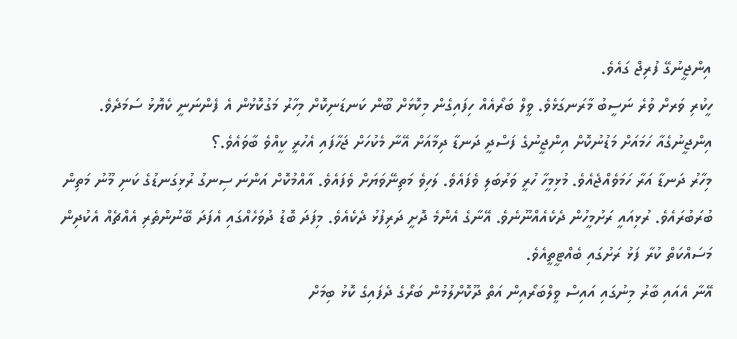އިންޖީނުގޭ ފުރިޖް ގައެވެ.
ހީކުރި ވަރށް ވުރެ ނަސީބު މާރަނގަޅެވެ. ވީލް ބަރޯއެއް ހިފައިގެން މިކޮޅަށް ބޫން ކަނޑަނިކޮށް މިހާރު މަގުކޮޅުން އެ ފެންނަނީ ކެޔޮޅު ސަމަދެވެ. އިންޖީނުގެއާ ހަމައަށް މަޑުނުކޮށް އިންޖީނުގެ ފަސްދީ ދަނޑާ ދިމާއަށް އޭނާ މެކުހަށް ޖަހާފައި އެހުރީ ކީއްވެ ބާވައެވެ.؟
މިހާރު ދަނޑާ އަރާ ހަމަވެއްޖެއެވެ. މުޅިމީހާ ހުރީ ވަރުބަލި ވެފައެވެ. ލަހިވެ މަތިނޭވަޔަށް ވެފައެވެ. އާއްމުކޮށް އަންނަ ސިނގު ރުޅިގަނޑުގެ ކަނި މޫނު މަތިން ބުރަބުރައެވެ. ރުޅިއައީ ރަށުމީހުން ދެކެއެއްނޫނެވެ. އޭނާގެ އެންމެ ދޮށީ ދަރިފުޅު ދެކެއެވެ. މިފަދަ ބޮޑު ދުވަހެއްގައި އެފަދަ ބޭނުންތެރި އެއްޗެއް އެކުދިން މަސައްކަތް ކުރާ ފަޅު ރަށުގައި ބެއްޓީތީއެވެ.
އޭނާ އެއައި ބާރު މިނުގައި އައިސް ވީލްބަރޯއިން އަތް ދޫކޮށްލުމުން ބަރޯގެ ދެފައިގެ ކޮޅު ބިމަށް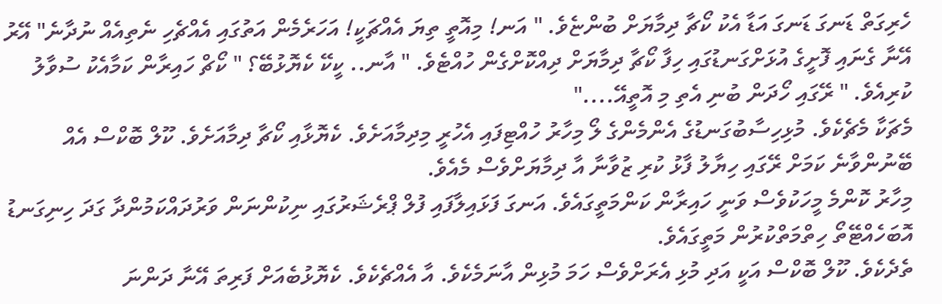ހެރިގަތް ޑަނގަ ޑަނގަ އަޑާ އެކު ކޯޗާ ދިމާޔަށް ބުންޏެވެ. " އަނ! މިއޮތީ ތިޔަ އެއްޗަކީ! އަހަރެމެން އަތުގައި އެއްޗެހި ނެތިއެއް ނުދާނެ" އޭރު އޭނާ ގެނައި ފޮށީގެ އުޅަށްގަނޑުގައި ހިފާ ކޯޗާ ދިމާޔަށް ދިއްކޮށްގެން ހުއްޓެވެ. " އާނ.. ކީކޭ ކެޔޮޅުބޭ؟ " ކޯޗް ހައިރާން ކަމާއެކު ސުވާލު ކުރިއެވެ. " ރޭގައި ހޯދަން ބުނި އެތި މި އޮތީއޭ...."
މެޗަކާ މެޗެކެވެ. މުޅިހިސާބުގަނޑުގެ އެންމެންގެ ލޯ މިހާރު ހުއްޓިފައި އެހުރީ މިދިމާއަށެވެ. ކެޔޮޅާއި ކޯޗާ ދިމާއަށެވެ. ކޫލް ބޮކްސް އެއް ބޭނުންވާނެ ކަމަށް ރޭގައި ހިޔާލު ފާޅު ކުރި ޒުވާނާ އާ ދިމާޔަށްވެސް މެއެވެ.
މިހާރު ކޮންމެ މީހަކުވެސް ވަނީ ހައިރާން ކަންމަތީގައެވެ. އަނގަ ފަޅައިލާފައި ފުލް ޕްރެޝަރުގައި ނިކުންނަން ވަރުދައްކަމުންދާ ގަދަ ހިނިގަނޑު އޮބަހެއްޓޭތޯ ހިތްމަތްކުރުން މަތީގައެވެ.
ތެދެކެވެ. ކޫލް ބޮކްސް އަކީ އަދި މުޅި އެރަށްވެސް ހަމަ މުޅިން އާނަމެކެވެ. އާ އެއްޗެކެވެ. ކެޔޮޅުބެއަށް ފަރިތަ އޭނާ ދަންނަ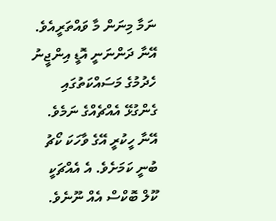ނަމާ މިނަން މާ ވައްތަރީއެވެ. އޭނާ ދަންނަނީ އޮޑީ އިންޖީނު ހެދުމުގެ މަސައްކަތުގައި ގެންގުޅޭ އެއްޗެއްގެ ނަމެވެ. އޭނާ ހީކުރީ އޭގެ ވާހަކަ ކޯޗު ބުނީ ކަމަށެވެ. އެ އެއްޗަކީ ކޫލް ބޮކްސް އެއް ނޫނެވެ.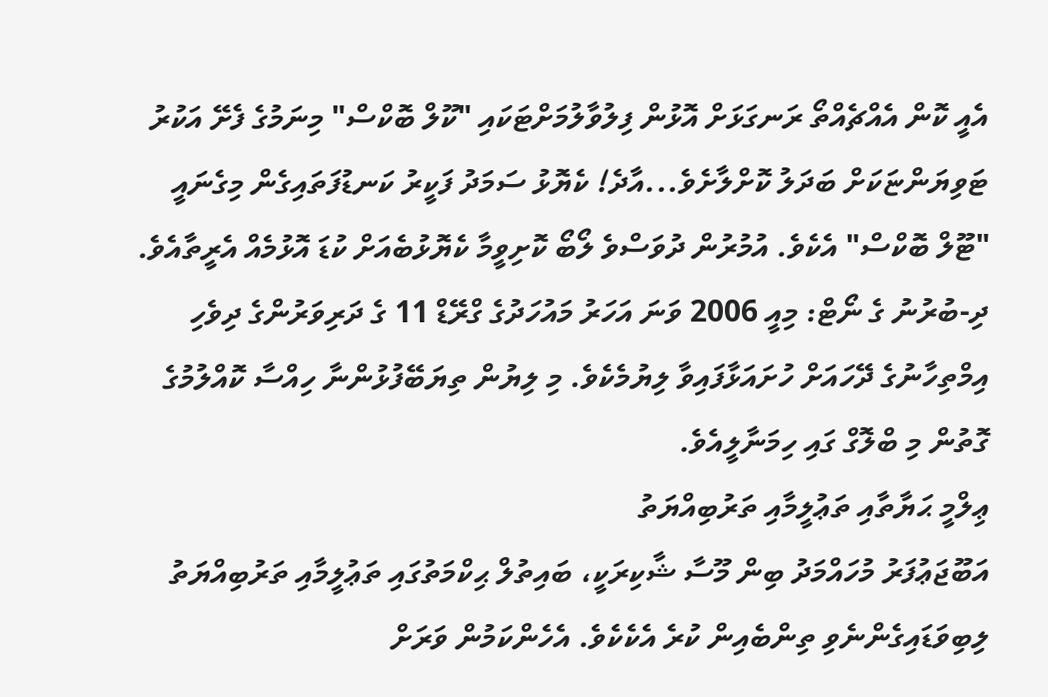އެއީ ކޮން އެއްޗެއްތޯ ރަނގަޅަށް އޮޅުން ފިލުވާލުމަށްޓަކައި "ކޫލް ބޮކްސް" މިނަމުގެ ފެށޭ އަކުރު ޓަވިޔަންޏަކަށް ބަދަލު ކޮށްލާށެވެ...އާދެ! ކެޔޮޅު ސަމަދު ފަކީރު ކަނޑުފަތައިގެން މިގެނައީ "ޓޫލް ބޮކްސް" އެކެވެ. އުމުރުން ދުވަސްވެ ލޯބޯ ކޮށިވީމާ ކެޔޮޅުބެއަށް ކުޑަ އޮޅުމެއް އެރީތާއެވެ.
ދި-ބުރުނު ގެ ނޯޓް: މިއީ 2006 ވަނަ އަހަރު މައުހަދުގެ ގްރޭޑް 11 ގެ ދަރިވަރުންގެ ދިވެހި އިމްތިހާނުގެ ދޭހައަށް ހުށައަޅާފައިވާ ލިޔުމެކެވެ. މި ލިޔުން ތިޔަބޭފުޅުންނާ ހިއްސާ ކޮއްލުމުގެ ގޮތުން މި ބްލޮގް ގައި ހިމަނާލީއެވެ.
ޢިލްމީ ޙަޔާތާއި ތަޢުލީމާއި ތަރުބިއްޔަތު
އަބޫޖަޢުފަރު މުހައްމަދު ބިން މޫސާ ޝާކިރަކީ، ބައިތުލް ޙިކްމަތުގައި ތަޢުލީމާއި ތަރުބިއްޔަތު ލިބިވަޑައިގެންނެވި ތިންބެއިން ކުރެ އެކެކެވެ. އެހެންކަމުން ވަރަށް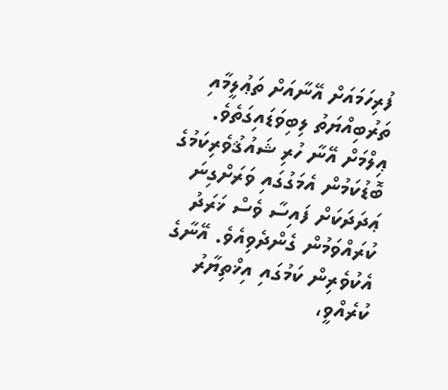ފުރިހަމައަށް އޭނާއަށް ތަޢުލީމާއި ތަރުބިއްޔަތު ލިބިވަޑައިގަތެވެ. ޢިލްމަށް އޭނާ ހުރި ޝައުޤުވެރިކަމުގެ ބޮޑުކަމުން އެމަގުގައި ވަރަށްގިނަ ޢަދަދަކަށް ފައިސާ ވެސް ޚަރަދު ކުރައްވަމުން ގެންދެވިއެވެ. އޭނާގެ އެކުވެރިން ކަމުގައި އިޚްތިޔާރު ކުރެއްވީ،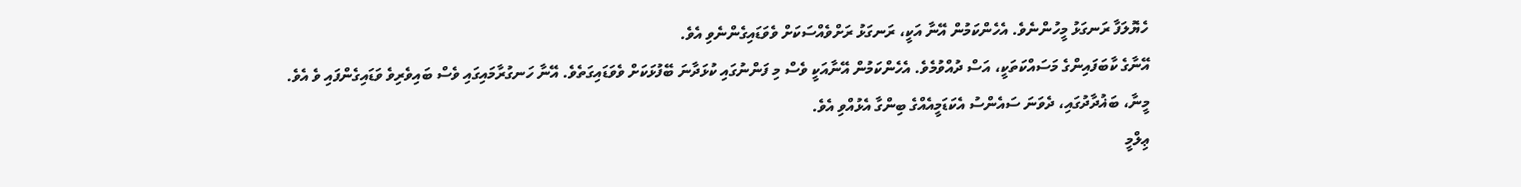ހެޔޮލަފާ ރަނގަޅު މީހުންނެވެ. އެހެންކަމުން އޭނާ އަކީ، ރަނގަޅު ރަށްވެއްސަކަށް ވެވަޑައިގެންނެވި އެވެ.
އޭނާގެ ކާބަފައިންގެ މަސައްކަތަކީ، އަސް ދުއްވުމެވެ. އެހެންކަމުން އޭނާއަކީ ވެސް މި ފަންނުގައި ކުޅަދާނަ ބޭފުޅަކަށް ވެވަޑައިގަތެވެ. އޭނާ ހަނގުރާމައިގައި ވެސް ބައިވެރިވެ ވަޑައިގެންފައި ވެ އެވެ.
މީނާ، ބަޣުދާދުގައި، ދެވަނަ ސައެންސު އެކަޑަމީއެއްގެ ބިންގާ އެޅުއްވި އެވެ.
ޢިލްމީ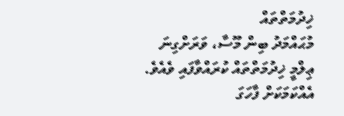ޚިދުމަތްތައް
މުޙައްމަދު ބިން މޫސާ، ވަރަށްގިނަ ޢިލްމީ ޚިދުމަތްތައް ކުރައްވާފައި ވެއެވެ. އެއްކަމަކަށް ފާހަގަ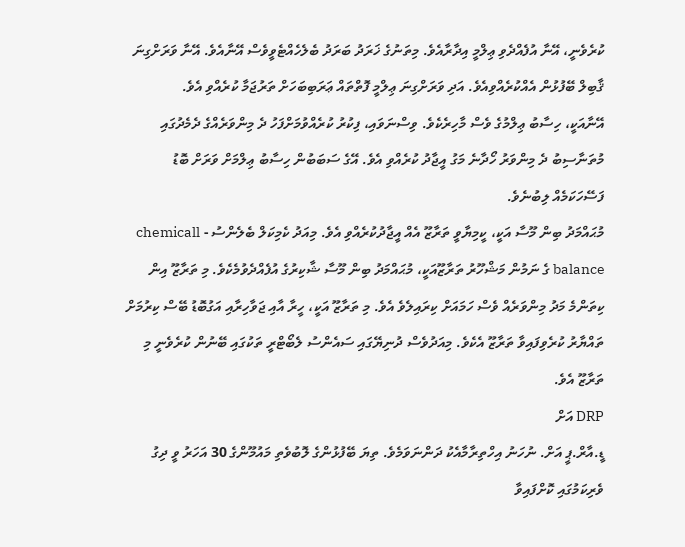ކުރެވެނީ، އޭނާ އުފެއްދެވި ޢިލްމީ އިދާރާއެވެ. މިތަނުގެ ޚަރަދު ބަރަދު ބެލެހެއްޓެވީވެސް އޭނާއެވެ. އޭނާ ވަރަށްގިނަ ޤާބިލް ބޭފުޅުން އެއްކުރެއްވިއެވެ. އަދި ވަރަށްގިނަ ޢިލްމީ ފޮތްތައް ޢަރަބިބަހަށް ތަރުޖަމާ ކުރެއްވި އެވެ.
އޭނާއަކީ، ހިސާބު ޢިލްމުގެ ވެސް މާހިރެކެވެ. ވިސްނަވައި، ފިކުރު ކުރެއްވުމަށްފަހު ދެ މިންވަރެއްގެ ދެމެދުގައި މުތަނާސިބު ދެ މިންވަރު ހޯދާނެ މަގު އީޖާދު ކުރެއްވި އެވެ. އޭގެ ސަބަބުން ހިސާބު ޢިލްމަށް ވަރަށް ބޮޑު ފަސޭހަކަމެއް ލިބުނެވެ.
މުޙައްމަދު ބިން މޫސާ އަކީ، ކީމިޔާވީ ތަރާޒޫ އެއް އީޖާދުކުރެއްވި އެވެ. މިއަދު ކެމިކަލް ބެލެންސު - chemicall balance ގެ ނަމުން މަޝްހޫރު ތަރާޒޫއަކީ، މުޙައްމަދު ބިން މޫސާ ޝާކިރުގެ އުފެއްދެވުމެކެވެ. މި ތަރާޒޫ އިން ކިތަންމެ މަދު މިންވަރެއް ވެސް ހަމައަށް ކިރައިލެވެ އެވެ. މި ތަރާޒޫ އަކީ، ހީރާ އާއި ޖަވާހިރާއި އަގުބޮޑު ބޭސް ކިރުމަށް ތައްޔާރު ކުރެވިފައިވާ ތަރާޒޫ އެކެވެ. މިއަދުވެސް ދުނިޔޭގައި ސައެންސު ލެބޯޓްރީ ތަކުގައި ބޭނުން ކުރެވެނީ މި ތަރާޒޫ އެވެ.
DRP އަށް
ޑީ.އާރް.ޕީ އަށް. ނުހަނު އިހްތިރާމާއެކު ދަންނަވަމެވެ. ތިޔަ ބޭފުޅުންގެ ލޮބުވެތި މައުމޫންގެ 30 އަހަރު ވީ ދިގު ވެރިކަމުގައި ކޮށްފައިވާ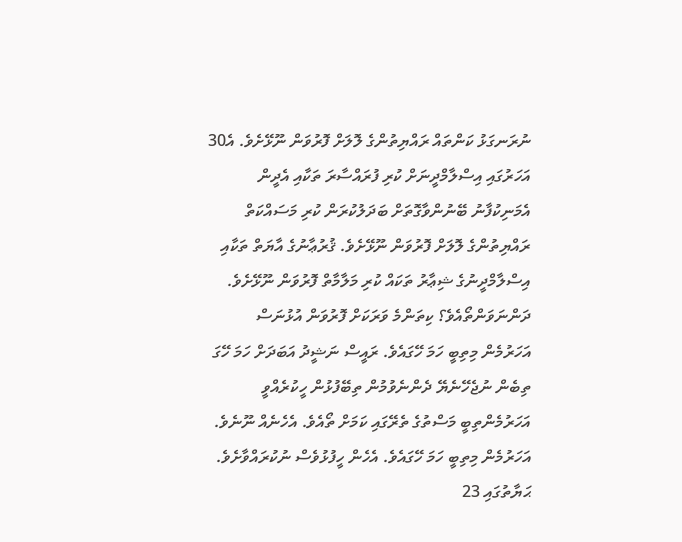ނުރަނގަޅު ކަންތައް ރައްޔިތުންގެ ލޮލަށް ފޮރުވަން ނޫޅޭށެވެ. އެ30 އަހަރުގައި އިސްލާމްދީނަށް ކުރި ފުރައްސާރަ ތަކާއި އެދީން އެމަނިކުފާނު ބޭނުންވާގޮތަށް ބަދަލުކުރަން ކުރި މަސައްކަތް ރައްޔިތުންގެ ލޮލަށް ފޮރުވަން ނޫޅޭށެވެ. ޤުރުޢާނުގެ އާޔަތް ތަކާއި އިސްލާމްދީނުގެ ޝިޢާރު ތަކައް ކުރި މަލާމާތް ފޮރުވަން ނޫޅޭށެވެ. ދަންނަވަންތޯއެވެ؟ ކިތަންމެ ވަރަކަށް ފޮރުވަން އުޅުނަސް އަހަރުމެން މިތިބީ ހަމަ ހޭގައެވެ. ރައީސް ނަޝީދު އަބަދަށް ހަމަ ހޭގަ ތިބެން ނުޖެހޭނެޔޭ ދެންނެވުމުން ތިބޭފުޅުން ހީކުރެއްވީ އަހަރުމެންތިބީ މަސްތުގެ ތެރޭގައި ކަމަށް ތޯއެވެ. އެހެނެއް ނޫނެވެ. އަހަރުމެން މިތިބީ ހަމަ ހޭގައެވެ. އެހެން ހީފުޅުވެސް ނުކުރައްވާށެވެ.
ޙަޔާތުގައި 23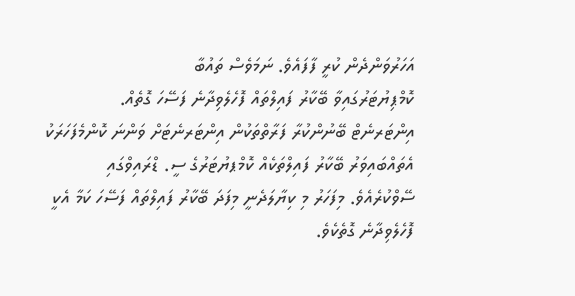އަހަރުވަންދެން ކުރީ ފާފައެވެ. ނަމަވެސް ތައުބާ
ކޮމްޕިޔުޓަރުގައިވާ ބޭކާރު ފައިލްތައް ފޮހެލެވިދާނެ ފަސޭހަ ގޮތެއް.
އިންޓަރނެޓް ބޭނުންކުރާ ފަރާތްތަކުން އިންޓަރނެޓަށް ވަންނަ ކޮންމެފަހަރަކު އެތައްބައިވަރު ބޭކާރު ފައިލްތަކެއް ކޮމްޕޔުޓަރުގެ ސީ. ޑްރައިވްގައި ސޭވްކުރެއެވެ. މިފަހަރު މި ކިޔާލަދެނީ މިފަދަ ބޭކާރު ފައިލްތައް ފަސޭހަ ކަމާ އެކީ ފޮހެލެވިދާނެ ގޮތެކެވެ.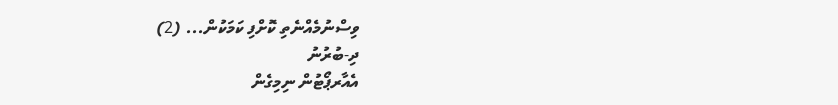ވިސްނުމެއްނެތި ކޮށްފި ކަމަކުން... (2)
ދި-ބުރުނު
އެއާރޕޯޓުން ނިމިގެން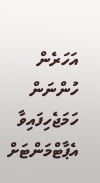އަހަރެން ހުންނަން ހަމަޖެހިފައިވާ އެޕާޓްމަންޓަށް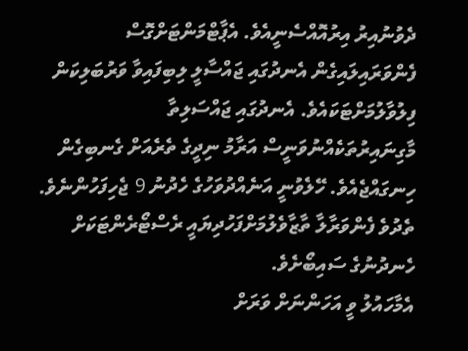ދެވުނުއިރު އިރުއޮއްސެނީއެވެ. އެޕާޓްމަންޓަށްގޮސް ފެންވަރައިލައިގެން އެނދުގައި ޖައްސާލީ ލިބިފައިވާ ވަރުބަލިކަން ފިލުވާލުމަށްޓަކައެވެ. އެނދުގައި ޖައްސަލިތާ މާގިނައިރުތަކެއްނުވަނީސް އަރާމު ނިދީގެ ތެރެއަށް ގެނބިގެން ހިނގައްޖެއެވެ. ހޭލެވުނީ އަނެއްދުވަހުގެ ހެދުނު 9 ޖެހިފަހުންނެވެ. ތެދުވެ ފެންވަރާލާ ތާޒާވެލުމަށްފަހުދިޔައީ ރެސްޓޯރެންޓަކަށް ހެނދުނުގެ ސައިބޯށެވެ.
އެމާހައުލު ވީ އަހަންނަށް ވަރަށް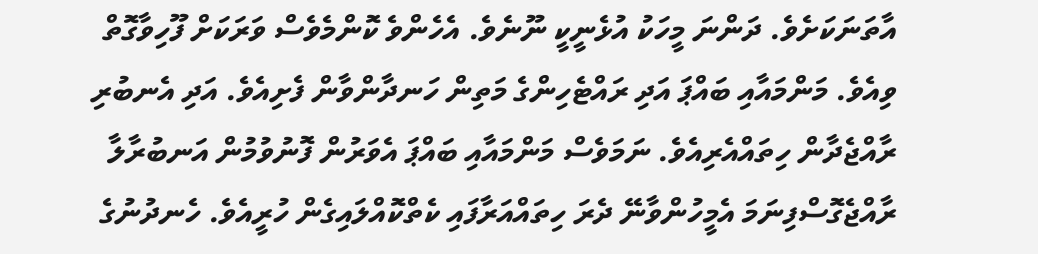އާތަނަކަށެވެ. ދަންނަ މީހަކު އުޅެނީކީ ނޫނެވެ. އެހެންވެ ކޮންމެވެސް ވަރަކަށް ފޫހިވާގޮތް ވިއެވެ. މަންމައާއި ބައްޕަ އަދި ރައްޓެހިންގެ މަތިން ހަނދާންވާން ފެށިއެވެ. އަދި އެނބުރި ރާއްޖެދާން ހިތައްއެރިއެވެ. ނަމަވެސް މަންމައާއި ބައްޕަ އެވަރުން ފޮނުވުމުން އަނބުރާލާ ރާއްޖެގޮސްފިނަމަ އެމީހުންވާނޭ ދެރަ ހިތައްއަރާފައި ކެތްކޮއްލައިގެން ހުރީއެވެ. ހެނދުނުގެ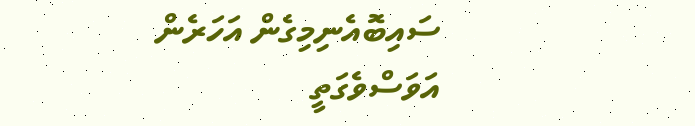ސައިބޮއެނިމިގެން އަހަރެން އަވަސްވެގަތީ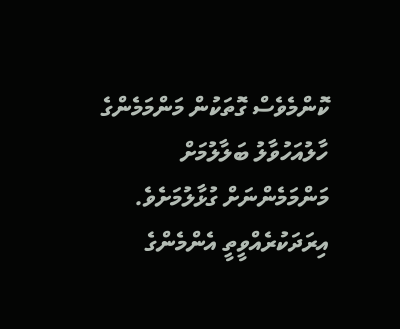ކޮންމެވެސް ގޮތަކުން މަންމަމެންގެ ހާލުއަހުވާލު ބަލާލުމަށް މަންމަމެންނަށް ގުޅާލުމަށެވެ. އިރަދަކުރެއްވީތީ އެންމެންގެ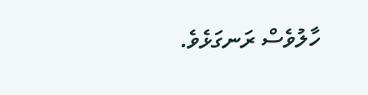ހާލުވެސް ރަނގަޅެވެ.